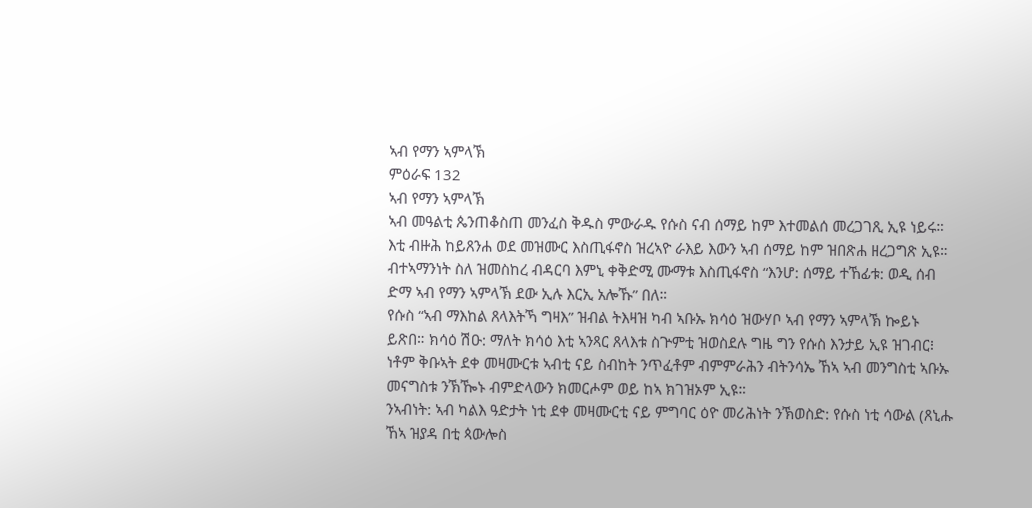ኣብ የማን ኣምላኽ
ምዕራፍ 132
ኣብ የማን ኣምላኽ
ኣብ መዓልቲ ጴንጠቆስጠ መንፈስ ቅዱስ ምውራዱ የሱስ ናብ ሰማይ ከም እተመልሰ መረጋገጺ ኢዩ ነይሩ። እቲ ብዙሕ ከይጸንሐ ወደ መዝሙር እስጢፋኖስ ዝረኣዮ ራእይ እውን ኣብ ሰማይ ከም ዝበጽሐ ዘረጋግጽ ኢዩ። ብተኣማንነት ስለ ዝመስከረ ብዳርባ እምኒ ቀቅድሚ ሙማቱ እስጢፋኖስ “እንሆ: ሰማይ ተኸፊቱ: ወዲ ሰብ ድማ ኣብ የማን ኣምላኽ ደው ኢሉ እርኢ አሎኹ” በለ።
የሱስ “ኣብ ማእከል ጸላእትኻ ግዛእ” ዝብል ትእዛዝ ካብ ኣቡኡ ክሳዕ ዝውሃቦ ኣብ የማን ኣምላኽ ኰይኑ ይጽበ። ክሳዕ ሽዑ: ማለት ክሳዕ እቲ ኣንጻር ጸላእቱ ስጕምቲ ዝወስደሉ ግዜ ግን የሱስ እንታይ ኢዩ ዝገብር፧ ነቶም ቅቡኣት ደቀ መዛሙርቱ ኣብቲ ናይ ስብከት ንጥፈቶም ብምምራሕን ብትንሳኤ ኸኣ ኣብ መንግስቲ ኣቡኡ መናግስቱ ንኽዀኑ ብምድላውን ክመርሖም ወይ ከኣ ክገዝኦም ኢዩ።
ንኣብነት: ኣብ ካልእ ዓድታት ነቲ ደቀ መዛሙርቲ ናይ ምግባር ዕዮ መሪሕነት ንኽወስድ: የሱስ ነቲ ሳውል (ጸኒሑ ኸኣ ዝያዳ በቲ ጳውሎስ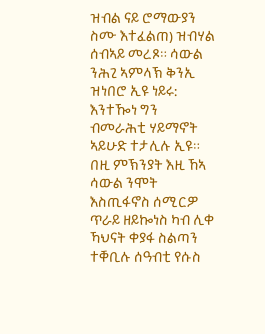ዝብል ናይ ሮማውያን ስሙ እተፈልጠ) ዝብሃል ሰብኣይ መረጾ። ሳውል ንሕጊ ኣምላኽ ቅንኢ ዝነበሮ ኢዩ ነይሩ: እንተዀነ ግን ብመራሕቲ ሃይማኖት ኣይሁድ ተታሊሉ ኢዩ። በዚ ምኽንያት እዚ ኸኣ ሳውል ንሞት እስጢፋኖስ ሰሚርዎ ጥራይ ዘይኰነስ ካብ ሊቀ ኻህናት ቀያፋ ስልጣን ተቐቢሉ ሰዓብቲ የሱስ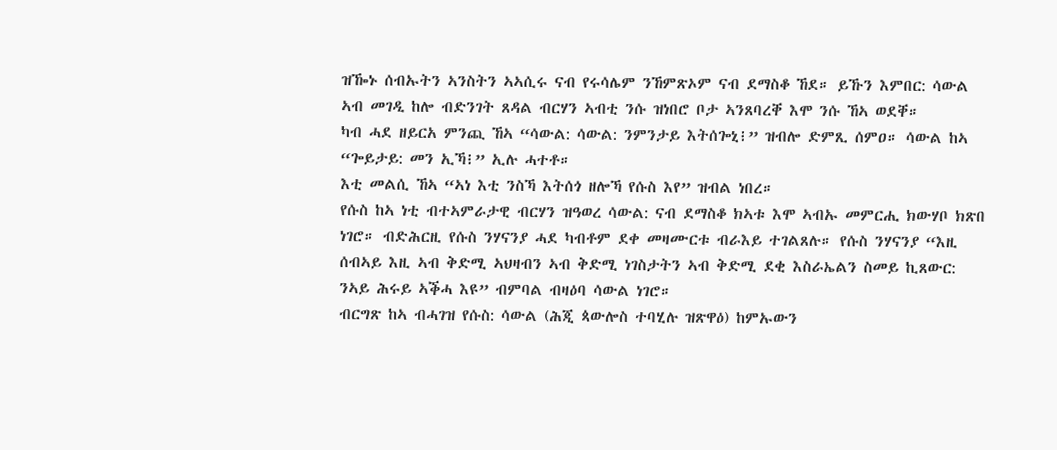ዝዀኑ ሰብኡትን ኣንስትን ኣኣሲሩ ናብ የሩሳሌም ንኸምጽኦም ናብ ደማስቆ ኸደ። ይኹን እምበር: ሳውል ኣብ መገዲ ከሎ ብድንገት ጸዳል ብርሃን ኣብቲ ንሱ ዝነበሮ ቦታ ኣንጸባረቐ እሞ ንሱ ኸኣ ወደቐ።
ካብ ሓደ ዘይርአ ምንጪ ኸኣ “ሳውል: ሳውል: ንምንታይ እትሰጐኒ፧” ዝብሎ ድምጺ ሰምዐ። ሳውል ከኣ “ጐይታይ: መን ኢኻ፧” ኢሉ ሓተቶ።
እቲ መልሲ ኸኣ “ኣነ እቲ ንስኻ እትሰጎ ዘሎኻ የሱስ እየ” ዝብል ነበረ።
የሱስ ከኣ ነቲ ብተኣምራታዊ ብርሃን ዝዓወረ ሳውል: ናብ ደማስቆ ክኣቱ እሞ ኣብኡ መምርሒ ክውሃቦ ክጽበ ነገሮ። ብድሕርዚ የሱስ ንሃናንያ ሓደ ካብቶም ደቀ መዛሙርቱ ብራእይ ተገልጸሉ። የሱስ ንሃናንያ “እዚ ሰብኣይ እዚ ኣብ ቅድሚ ኣህዛብን ኣብ ቅድሚ ነገስታትን ኣብ ቅድሚ ደቂ እስራኤልን ስመይ ኪጸውር: ንኣይ ሕሩይ ኣቕሓ እዩ” ብምባል ብዛዕባ ሳውል ነገሮ።
ብርግጽ ከኣ ብሓገዝ የሱስ: ሳውል (ሕጂ ጳውሎስ ተባሂሉ ዝጽዋዕ) ከምኡውን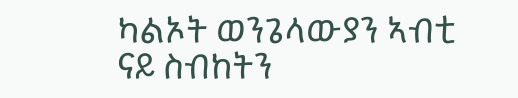ካልኦት ወንጌላውያን ኣብቲ ናይ ስብከትን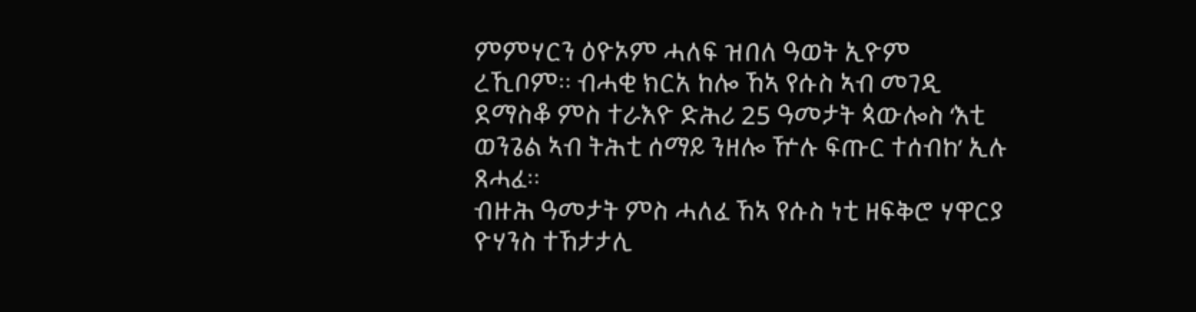ምምሃርን ዕዮኦም ሓለፍ ዝበለ ዓወት ኢዮም ረኺቦም። ብሓቂ ክርአ ከሎ ኸኣ የሱስ ኣብ መገዲ ደማስቆ ምስ ተራእዮ ድሕሪ 25 ዓመታት ጳውሎስ ‘እቲ ወንጌል ኣብ ትሕቲ ሰማይ ንዘሎ ዅሉ ፍጡር ተሰብከ’ ኢሉ ጸሓፈ።
ብዙሕ ዓመታት ምስ ሓለፈ ኸኣ የሱስ ነቲ ዘፍቅሮ ሃዋርያ ዮሃንስ ተኸታታሊ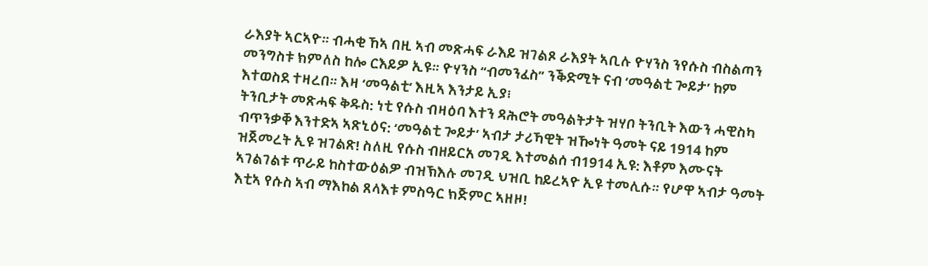ራእያት ኣርኣዮ። ብሓቂ ኸኣ በዚ ኣብ መጽሓፍ ራእይ ዝገልጾ ራእያት ኣቢሉ ዮሃንስ ንየሱስ ብስልጣን መንግስቱ ክምለስ ከሎ ርእይዎ ኢዩ። ዮሃንስ “ብመንፈስ” ንቕድሚት ናብ ‘መዓልቲ ጐይታ’ ከም እተወስደ ተዛረበ። እዛ ‘መዓልቲ’ እዚኣ እንታይ ኢያ፧
ትንቢታት መጽሓፍ ቅዱስ: ነቲ የሱስ ብዛዕባ እተን ዳሕሮት መዓልትታት ዝሃቦ ትንቢት እውን ሓዊስካ ብጥንቃቐ እንተድኣ ኣጽኒዕና: ‘መዓልቲ ጐይታ’ ኣብታ ታሪኻዊት ዝዀነት ዓመት ናይ 1914 ከም ዝጀመረት ኢዩ ዝገልጽ! ስለዚ የሱስ ብዘይርአ መገዲ እተመልሰ ብ1914 ኢዩ: እቶም እሙናት ኣገልገልቱ ጥራይ ከስተውዕልዎ ብዝኽእሉ መገዲ ህዝቢ ከይረኣዮ ኢዩ ተመሊሱ። የሆዋ ኣብታ ዓመት እቲኣ የሱስ ኣብ ማእከል ጸላእቱ ምስዓር ክጅምር ኣዘዞ!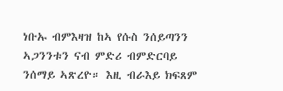ነቡኡ ብምእዛዝ ከኣ የሱስ ንሰይጣንን ኣጋንንቱን ናብ ምድሪ ብምድርባይ ንሰማይ ኣጽረዮ። እዚ ብራእይ ክፍጸም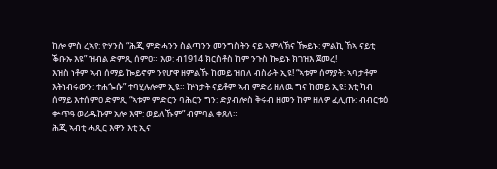ከሎ ምስ ረኣየ: ዮሃንስ “ሕጂ ምድሓንን ስልጣንን መንግስትን ናይ ኣምላኽና ዀይኑ: ምልኪ ኸኣ ናይቲ ቕቡኡ እዩ” ዝብል ድምጺ ሰምዐ። እወ: ብ1914 ክርስቶስ ከም ንጉስ ኰይኑ ክገዝእ ጀመረ!
እዝስ ነቶም ኣብ ሰማይ ኰይኖም ንየሆዋ ዘምልኹ ከመይ ዝበለ ብስራት ኢዩ! “ኣቱም ሰማያት: ኣባታቶም እትነብሩውን: ተሐጐሱ” ተባሂሉሎም ኢዩ። ኵነታት ናይቶም ኣብ ምድሪ ዘለዉ ግና ከመይ ኢዩ፧ እቲ ካብ ሰማይ እተሰምዐ ድምጺ “ኣቱም ምድርን ባሕርን ግን: ድያብሎስ ቅሩብ ዘመን ከም ዘለዎ ፈሊጡ: ብብርቱዕ ቍጥዓ ወሪዱኩም አሎ እሞ: ወይለኹም” ብምባል ቀጸለ።
ሕጂ ኣብቲ ሓጺር እዋን እቲ ኢና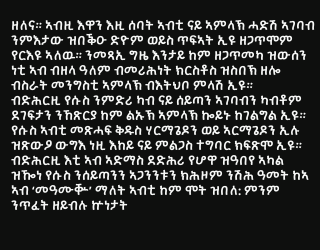ዘለና። ኣብዚ እዋን እዚ ሰባት ኣብቲ ናይ ኣምላኽ ሓድሽ ኣገባብ ንምእታው ዝበቕዑ ድዮም ወይስ ጥፍኣት ኢዩ ዘጋጥሞም የርእዩ ኣለዉ። ንመጻኢ ግዜ እንታይ ከም ዘጋጥመካ ዝውሰን ነቲ ኣብ ብዘላ ዓለም ብመሪሕነት ክርስቶስ ዝስበኽ ዘሎ ብስራት መንግስቲ ኣምላኽ ብእትህቦ ምላሽ ኢዩ።
ብድሕርዚ የሱስ ንምድሪ ካብ ናይ ሰይጣን ኣገባብን ካብቶም ደገፍታን ንኸጽርያ ከም ልኡኽ ኣምላኽ ኰይኑ ከገልግል ኢዩ። የሱስ ኣብቲ መጽሓፍ ቅዱስ ሃርማጌዶን ወይ ኣርማጌዶን ኢሉ ዝጽውዖ ውግእ ነዚ እከይ ናይ ምልጋስ ተግባር ክፍጽሞ ኢዩ። ብድሕርዚ እቲ ኣብ ኣድማስ ደድሕሪ የሆዋ ዝዓበየ ኣካል ዝዀነ የሱስ ንሰይጣንን ኣጋንንቱን ክሕዞም ንሽሕ ዓመት ከኣ ኣብ ‘መዓሙቝ’ ማለት ኣብቲ ከም ሞት ዝበለ: ምንም ንጥፈት ዘይብሉ ኵነታት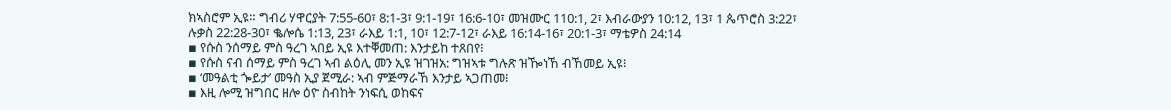ክኣስሮም ኢዩ። ግብሪ ሃዋርያት 7:55-60፣ 8:1-3፣ 9:1-19፣ 16:6-10፣ መዝሙር 110:1, 2፣ እብራውያን 10:12, 13፣ 1 ጴጥሮስ 3:22፣ ሉቃስ 22:28-30፣ ቈሎሴ 1:13, 23፣ ራእይ 1:1, 10፣ 12:7-12፣ ራእይ 16:14-16፣ 20:1-3፣ ማቴዎስ 24:14
▪ የሱስ ንሰማይ ምስ ዓረገ ኣበይ ኢዩ እተቐመጠ: እንታይከ ተጸበየ፧
▪ የሱስ ናብ ሰማይ ምስ ዓረገ ኣብ ልዕሊ መን ኢዩ ዝገዝአ: ግዝኣቱ ግሉጽ ዝዀነኸ ብኸመይ ኢዩ፧
▪ ‘መዓልቲ ጐይታ’ መዓስ ኢያ ጀሚራ: ኣብ ምጅማራኸ እንታይ ኣጋጠመ፧
▪ እዚ ሎሚ ዝግበር ዘሎ ዕዮ ስብከት ንነፍሲ ወከፍና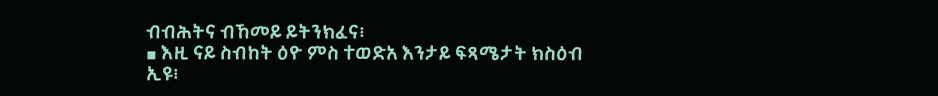ብብሕትና ብኸመይ ይትንክፈና፧
▪ እዚ ናይ ስብከት ዕዮ ምስ ተወድአ እንታይ ፍጻሜታት ክስዕብ ኢዩ፧